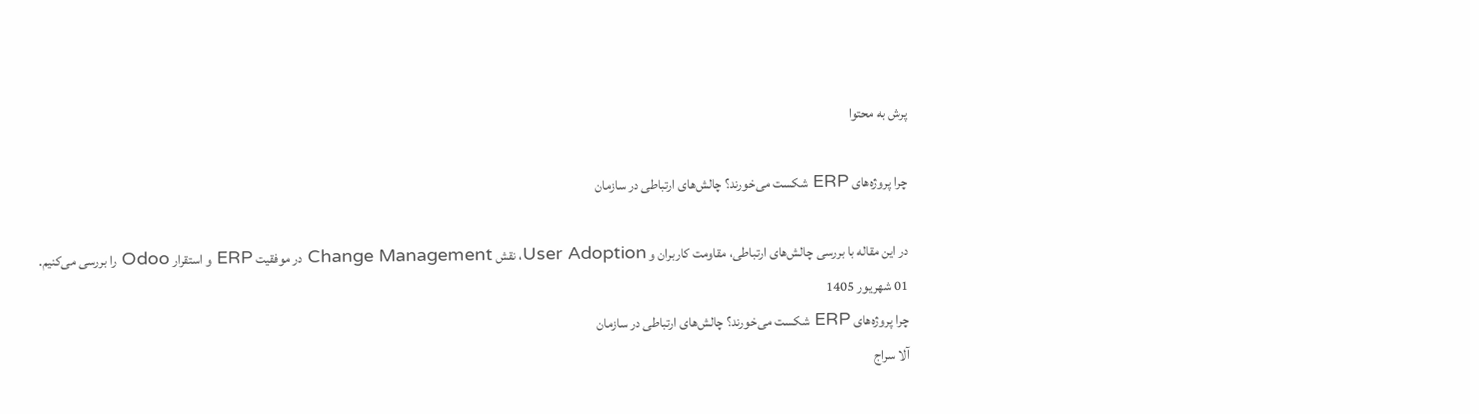پرش به محتوا

چرا پروژه‌های ERP شکست می‌خورند؟ چالش‌های ارتباطی در سازمان

در این مقاله با بررسی چالش‌های ارتباطی، مقاومت کاربران و User Adoption، نقش Change Management در موفقیت ERP و استقرار Odoo را بررسی می‌کنیم.
01 شهریور 1405
چرا پروژه‌های ERP شکست می‌خورند؟ چالش‌های ارتباطی در سازمان
آلا سراج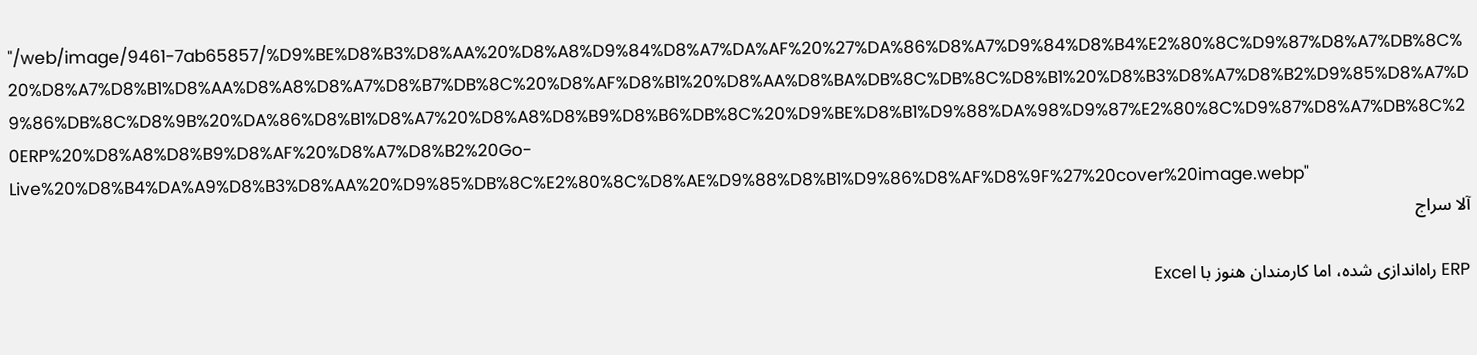"/web/image/9461-7ab65857/%D9%BE%D8%B3%D8%AA%20%D8%A8%D9%84%D8%A7%DA%AF%20%27%DA%86%D8%A7%D9%84%D8%B4%E2%80%8C%D9%87%D8%A7%DB%8C%20%D8%A7%D8%B1%D8%AA%D8%A8%D8%A7%D8%B7%DB%8C%20%D8%AF%D8%B1%20%D8%AA%D8%BA%DB%8C%DB%8C%D8%B1%20%D8%B3%D8%A7%D8%B2%D9%85%D8%A7%D9%86%DB%8C%D8%9B%20%DA%86%D8%B1%D8%A7%20%D8%A8%D8%B9%D8%B6%DB%8C%20%D9%BE%D8%B1%D9%88%DA%98%D9%87%E2%80%8C%D9%87%D8%A7%DB%8C%20ERP%20%D8%A8%D8%B9%D8%AF%20%D8%A7%D8%B2%20Go-Live%20%D8%B4%DA%A9%D8%B3%D8%AA%20%D9%85%DB%8C%E2%80%8C%D8%AE%D9%88%D8%B1%D9%86%D8%AF%D8%9F%27%20cover%20image.webp"
آلا سراج

ERP راه‌اندازی شده، اما کارمندان هنوز با Excel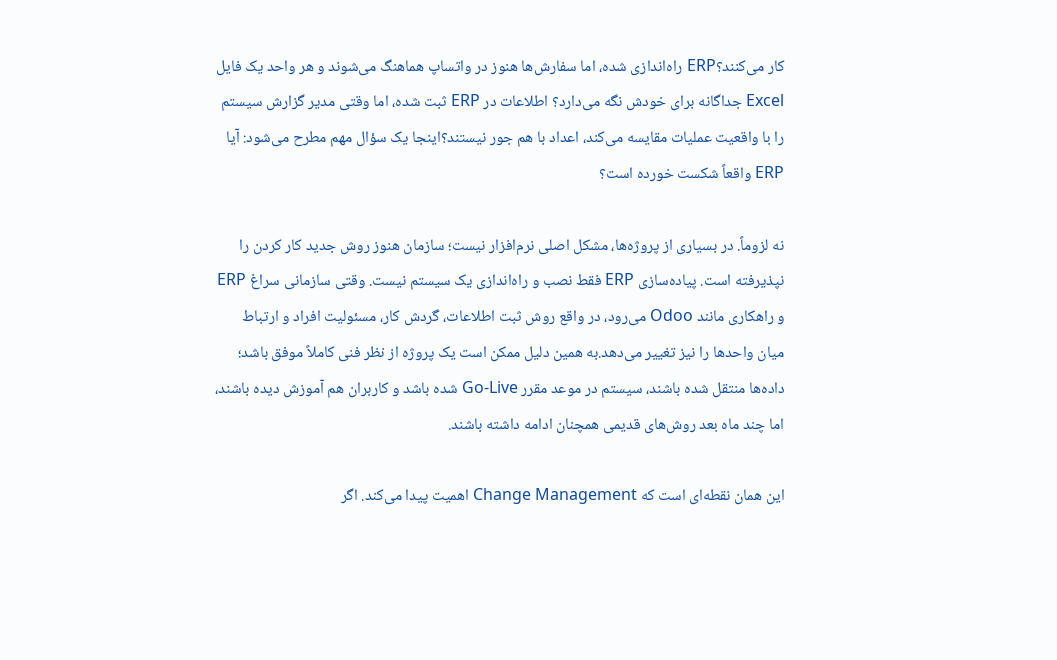کار می‌کنند؟ERP راه‌اندازی شده، اما سفارش‌ها هنوز در واتساپ هماهنگ می‌شوند و هر واحد یک فایل Excel جداگانه برای خودش نگه می‌دارد؟ اطلاعات در ERP ثبت شده، اما وقتی مدیر گزارش سیستم را با واقعیت عملیات مقایسه می‌کند، اعداد با هم جور نیستند؟اینجا یک سؤال مهم مطرح می‌شود: آیا ERP واقعاً شکست خورده است؟

نه لزوماً. در بسیاری از پروژه‌ها، مشکل اصلی نرم‌افزار نیست؛ سازمان هنوز روش جدید کار کردن را نپذیرفته است. پیاده‌سازی ERP فقط نصب و راه‌اندازی یک سیستم نیست. وقتی سازمانی سراغ ERP و راهکاری مانند Odoo می‌رود، در واقع روش ثبت اطلاعات، گردش کار، مسئولیت افراد و ارتباط میان واحدها را نیز تغییر می‌دهد.به همین دلیل ممکن است یک پروژه از نظر فنی کاملاً موفق باشد؛ داده‌ها منتقل شده باشند، سیستم در موعد مقرر Go-Live شده باشد و کاربران هم آموزش دیده باشند، اما چند ماه بعد روش‌های قدیمی همچنان ادامه داشته باشند.

این همان نقطه‌ای است که Change Management اهمیت پیدا می‌کند. اگر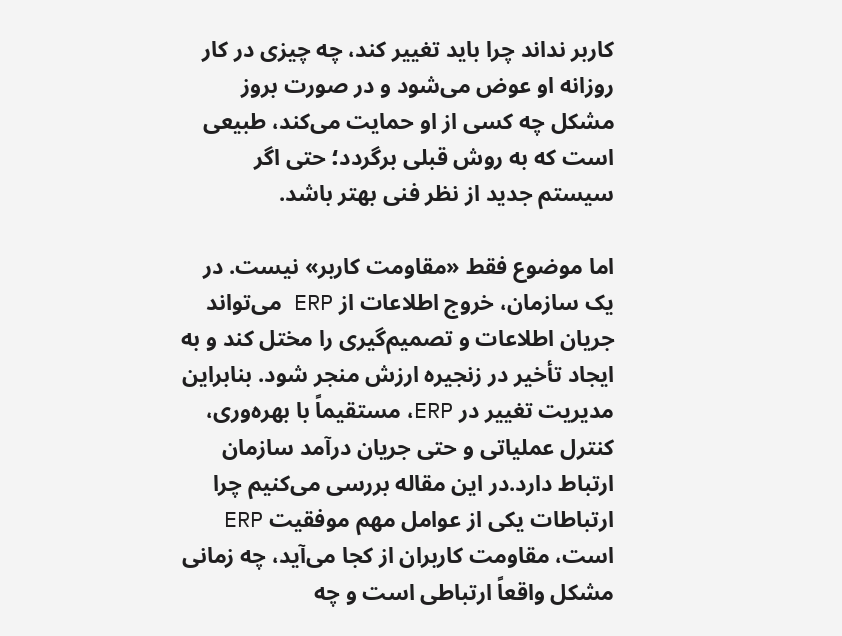کاربر نداند چرا باید تغییر کند، چه چیزی در کار روزانه او عوض می‌شود و در صورت بروز مشکل چه کسی از او حمایت می‌کند، طبیعی است که به روش قبلی برگردد؛ حتی اگر سیستم جدید از نظر فنی بهتر باشد.

اما موضوع فقط «مقاومت کاربر» نیست. در یک سازمان، خروج اطلاعات از ERP می‌تواند جریان اطلاعات و تصمیم‌گیری را مختل کند و به ایجاد تأخیر در زنجیره ارزش منجر شود. بنابراین مدیریت تغییر در ERP، مستقیماً با بهره‌وری، کنترل عملیاتی و حتی جریان درآمد سازمان ارتباط دارد.در این مقاله بررسی می‌کنیم چرا ارتباطات یکی از عوامل مهم موفقیت ERP است، مقاومت کاربران از کجا می‌آید، چه زمانی مشکل واقعاً ارتباطی است و چه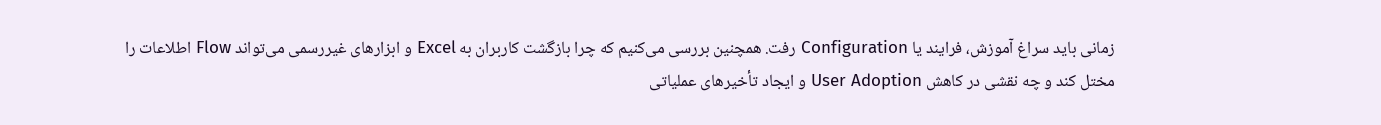زمانی باید سراغ آموزش، فرایند یا Configuration رفت. همچنین بررسی می‌کنیم که چرا بازگشت کاربران به Excel و ابزارهای غیررسمی می‌تواند Flow اطلاعات را مختل کند و چه نقشی در کاهش User Adoption و ایجاد تأخیرهای عملیاتی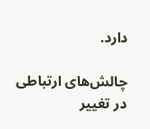دارد.

چالش‌های ارتباطی در تغییر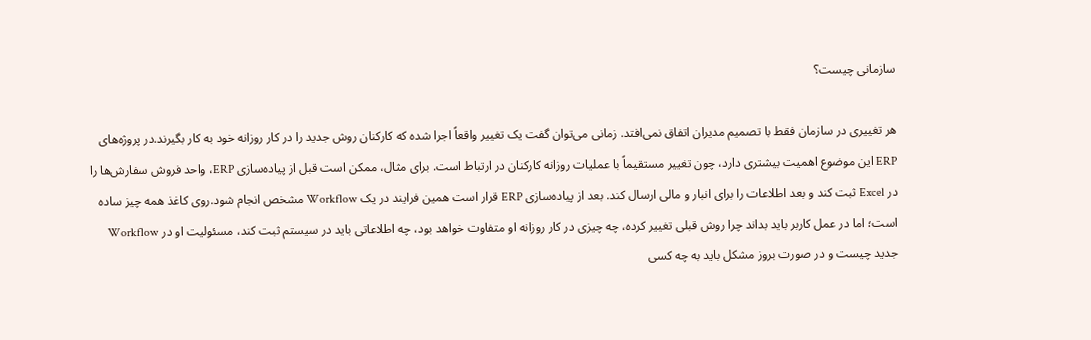سازمانی چیست؟

هر تغییری در سازمان فقط با تصمیم مدیران اتفاق نمی‌افتد. زمانی می‌توان گفت یک تغییر واقعاً اجرا شده که کارکنان روش جدید را در کار روزانه خود به کار بگیرند.در پروژه‌های ERP این موضوع اهمیت بیشتری دارد، چون تغییر مستقیماً با عملیات روزانه کارکنان در ارتباط است. برای مثال، ممکن است قبل از پیاده‌سازی ERP، واحد فروش سفارش‌ها را در Excel ثبت کند و بعد اطلاعات را برای انبار و مالی ارسال کند. بعد از پیاده‌سازی ERP قرار است همین فرایند در یک Workflow مشخص انجام شود.روی کاغذ همه چیز ساده است؛ اما در عمل کاربر باید بداند چرا روش قبلی تغییر کرده، چه چیزی در کار روزانه او متفاوت خواهد بود، چه اطلاعاتی باید در سیستم ثبت کند، مسئولیت او در Workflow جدید چیست و در صورت بروز مشکل باید به چه کسی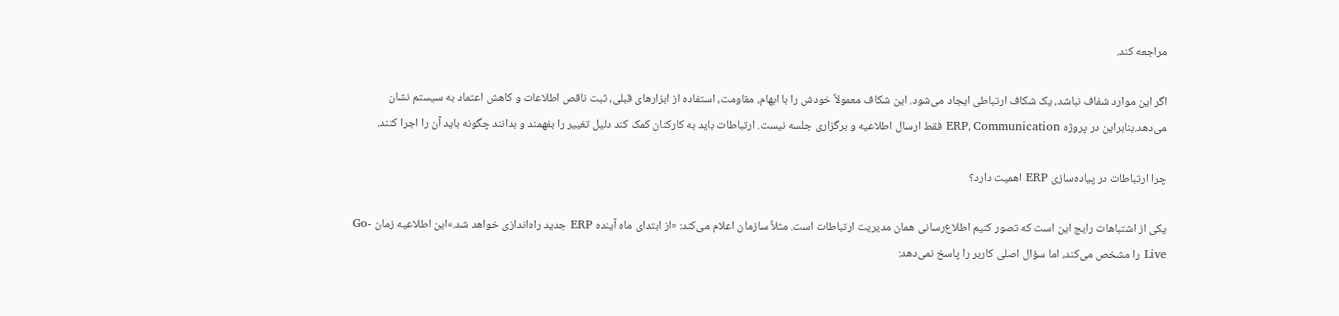مراجعه کند.

اگر این موارد شفاف نباشد، یک شکاف ارتباطی ایجاد می‌شود. این شکاف معمولاً خودش را با ابهام، مقاومت، استفاده از ابزارهای قبلی، ثبت ناقص اطلاعات و کاهش اعتماد به سیستم نشان می‌دهد.بنابراین در پروژه ERP، Communication فقط ارسال اطلاعیه و برگزاری جلسه نیست. ارتباطات باید به کارکنان کمک کند دلیل تغییر را بفهمند و بدانند چگونه باید آن را اجرا کنند.

چرا ارتباطات در پیاده‌سازی ERP اهمیت دارد؟

یکی از اشتباهات رایج این است که تصور کنیم اطلاع‌رسانی همان مدیریت ارتباطات است. مثلاً سازمان اعلام می‌کند: «از ابتدای ماه آینده ERP جدید راه‌اندازی خواهد شد.»این اطلاعیه زمان Go-Live را مشخص می‌کند، اما سؤال اصلی کاربر را پاسخ نمی‌دهد: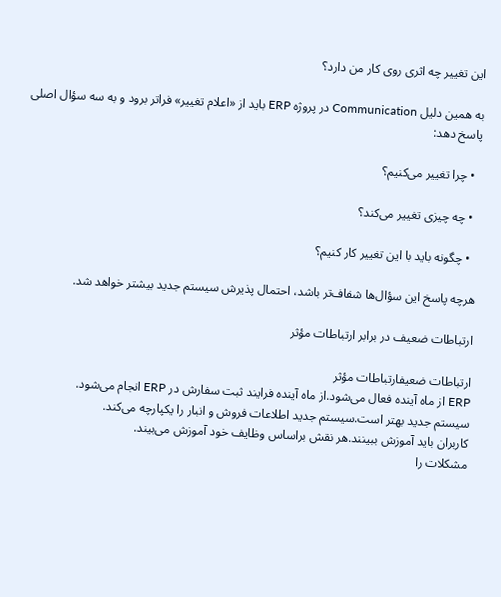این تغییر چه اثری روی کار من دارد؟

به همین دلیل Communication در پروژه ERP باید از «اعلام تغییر» فراتر برود و به سه سؤال اصلی پاسخ دهد:

  • چرا تغییر می‌کنیم؟

  • چه چیزی تغییر می‌کند؟

  • چگونه باید با این تغییر کار کنیم؟

هرچه پاسخ این سؤال‌ها شفاف‌تر باشد، احتمال پذیرش سیستم جدید بیشتر خواهد شد.

ارتباطات ضعیف در برابر ارتباطات مؤثر

ارتباطات ضعیفارتباطات مؤثر
ERP از ماه آینده فعال می‌شود.از ماه آینده فرایند ثبت سفارش در ERP انجام می‌شود.
سیستم جدید بهتر است.سیستم جدید اطلاعات فروش و انبار را یکپارچه می‌کند.
کاربران باید آموزش ببینند.هر نقش براساس وظایف خود آموزش می‌بیند.
مشکلات را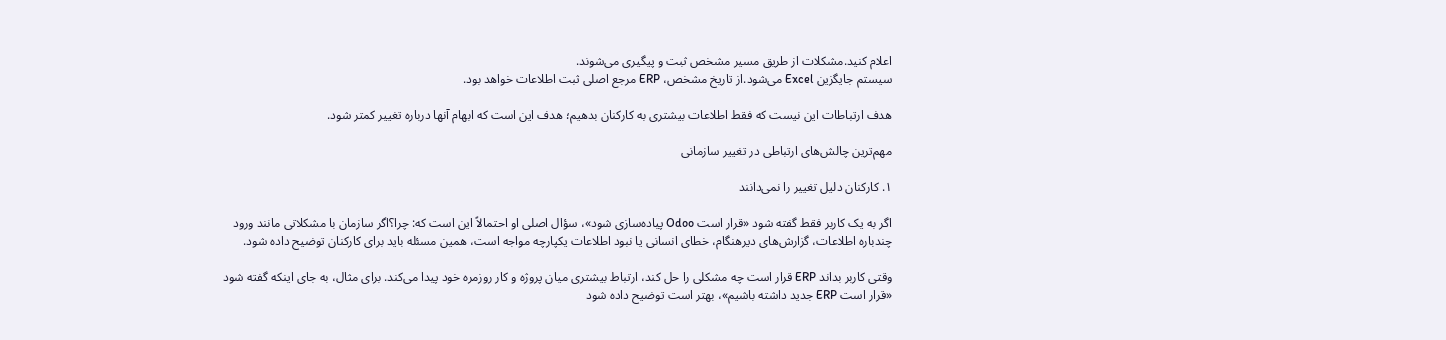اعلام کنید.مشکلات از طریق مسیر مشخص ثبت و پیگیری می‌شوند.
سیستم جایگزین Excel می‌شود.از تاریخ مشخص، ERP مرجع اصلی ثبت اطلاعات خواهد بود.

هدف ارتباطات این نیست که فقط اطلاعات بیشتری به کارکنان بدهیم؛ هدف این است که ابهام آنها درباره تغییر کمتر شود.

مهم‌ترین چالش‌های ارتباطی در تغییر سازمانی

۱. کارکنان دلیل تغییر را نمی‌دانند

اگر به یک کاربر فقط گفته شود «قرار است Odoo پیاده‌سازی شود»، سؤال اصلی او احتمالاً این است که: چرا؟اگر سازمان با مشکلاتی مانند ورود چندباره اطلاعات، گزارش‌های دیرهنگام، خطای انسانی یا نبود اطلاعات یکپارچه مواجه است، همین مسئله باید برای کارکنان توضیح داده شود.

وقتی کاربر بداند ERP قرار است چه مشکلی را حل کند، ارتباط بیشتری میان پروژه و کار روزمره خود پیدا می‌کند. برای مثال، به جای اینکه گفته شود «قرار است ERP جدید داشته باشیم»، بهتر است توضیح داده شود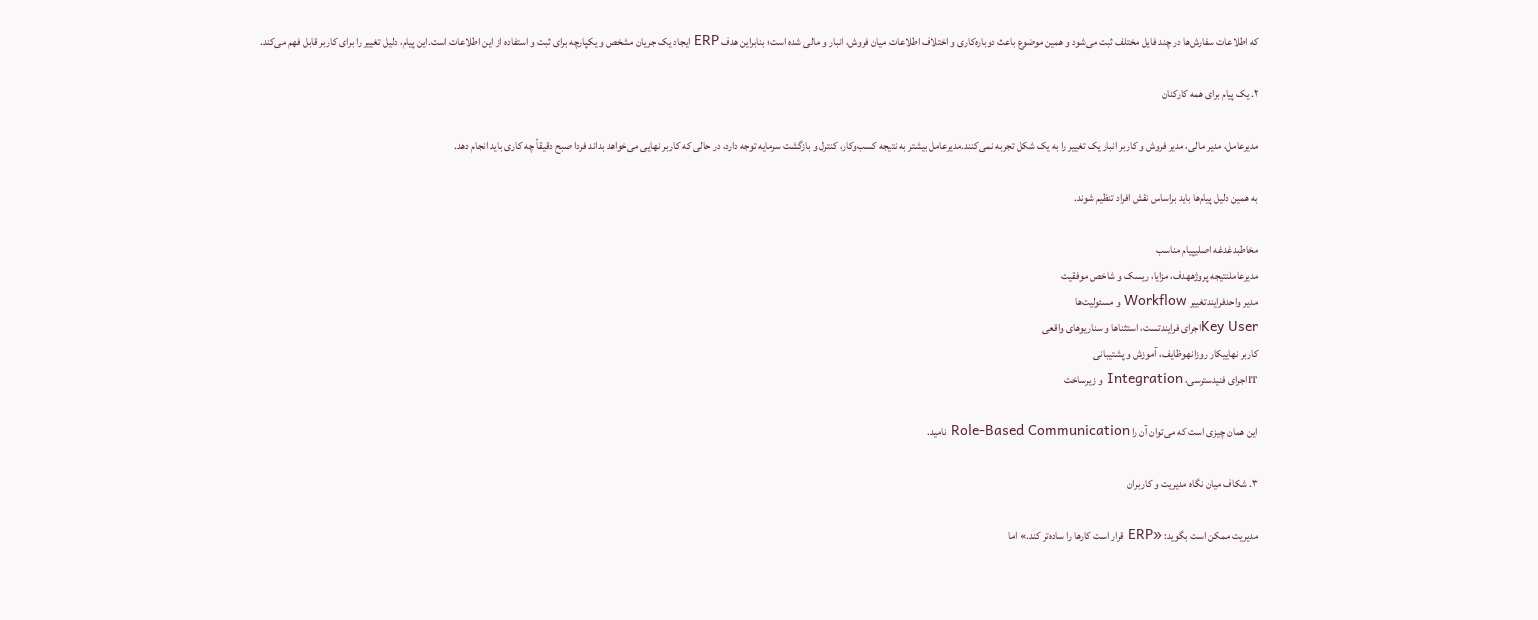که اطلاعات سفارش‌ها در چند فایل مختلف ثبت می‌شود و همین موضوع باعث دوباره‌کاری و اختلاف اطلاعات میان فروش، انبار و مالی شده است؛ بنابراین هدف ERP ایجاد یک جریان مشخص و یکپارچه برای ثبت و استفاده از این اطلاعات است.این پیام، دلیل تغییر را برای کاربر قابل فهم می‌کند.

۲. یک پیام برای همه کارکنان

مدیرعامل، مدیر مالی، مدیر فروش و کاربر انبار یک تغییر را به یک شکل تجربه نمی‌کنند.مدیرعامل بیشتر به نتیجه کسب‌وکار، کنترل و بازگشت سرمایه توجه دارد، در حالی که کاربر نهایی می‌خواهد بداند فردا صبح دقیقاً چه کاری باید انجام دهد.

به همین دلیل پیام‌ها باید براساس نقش افراد تنظیم شوند.

مخاطبدغدغه اصلیپیام مناسب
مدیرعاملنتیجه پروژههدف، مزایا، ریسک و شاخص موفقیت
مدیر واحدفرایندتغییر Workflow و مسئولیت‌ها
Key Userاجرای فرایندتست، استثناها و سناریوهای واقعی
کاربر نهاییکار روزانهوظایف، آموزش و پشتیبانی
ITاجرای فنیدسترسی، Integration و زیرساخت

این همان چیزی است که می‌توان آن را Role-Based Communication نامید.

۳. شکاف میان نگاه مدیریت و کاربران

مدیریت ممکن است بگوید: «ERP قرار است کارها را ساده‌تر کند.» اما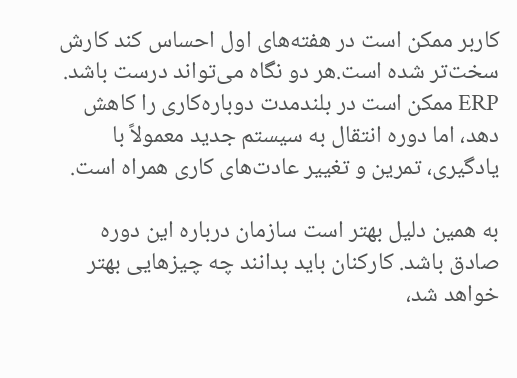کاربر ممکن است در هفته‌های اول احساس کند کارش سخت‌تر شده است.هر دو نگاه می‌تواند درست باشد. ERP ممکن است در بلندمدت دوباره‌کاری را کاهش دهد، اما دوره انتقال به سیستم جدید معمولاً با یادگیری، تمرین و تغییر عادت‌های کاری همراه است.

به همین دلیل بهتر است سازمان درباره این دوره صادق باشد. کارکنان باید بدانند چه چیزهایی بهتر خواهد شد،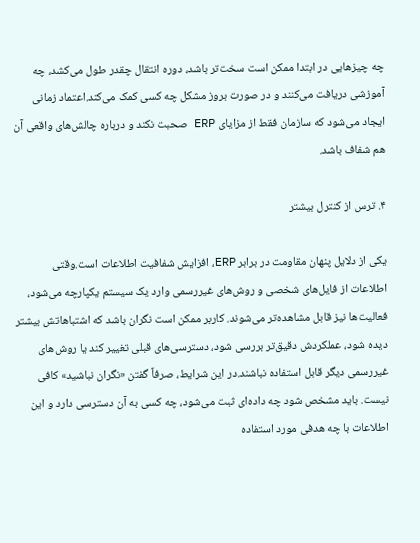چه چیزهایی در ابتدا ممکن است سخت‌تر باشد، دوره انتقال چقدر طول می‌کشد، چه آموزشی دریافت می‌کنند و در صورت بروز مشکل چه کسی کمک می‌کند.اعتماد زمانی ایجاد می‌شود که سازمان فقط از مزایای ERP صحبت نکند و درباره چالش‌های واقعی آن هم شفاف باشد.

۴. ترس از کنترل بیشتر

یکی از دلایل پنهان مقاومت در برابر ERP، افزایش شفافیت اطلاعات است.وقتی اطلاعات از فایل‌های شخصی و روش‌های غیررسمی وارد یک سیستم یکپارچه می‌شود، فعالیت‌ها نیز قابل مشاهده‌تر می‌شوند. کاربر ممکن است نگران باشد که اشتباهاتش بیشتر دیده شود، عملکردش دقیق‌تر بررسی شود، دسترسی‌های قبلی تغییر کند یا روش‌های غیررسمی دیگر قابل استفاده نباشند.در این شرایط، صرفاً گفتن «نگران نباشید» کافی نیست. باید مشخص شود چه داده‌ای ثبت می‌شود، چه کسی به آن دسترسی دارد و این اطلاعات با چه هدفی مورد استفاده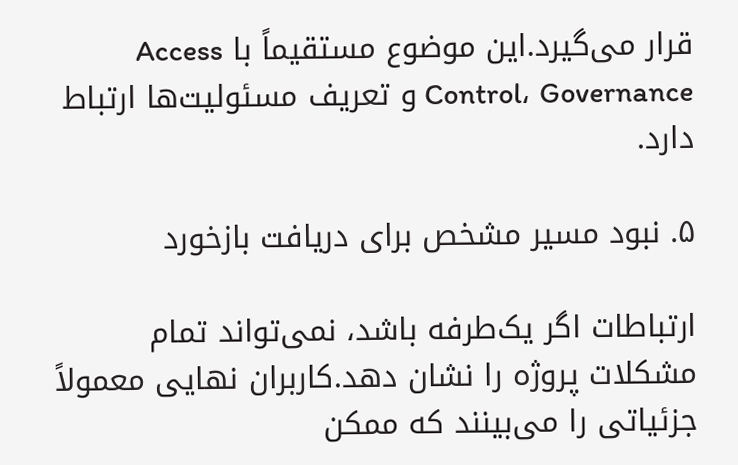قرار می‌گیرد.این موضوع مستقیماً با Access Control، Governance و تعریف مسئولیت‌ها ارتباط دارد.

۵. نبود مسیر مشخص برای دریافت بازخورد

ارتباطات اگر یک‌طرفه باشد، نمی‌تواند تمام مشکلات پروژه را نشان دهد.کاربران نهایی معمولاً جزئیاتی را می‌بینند که ممکن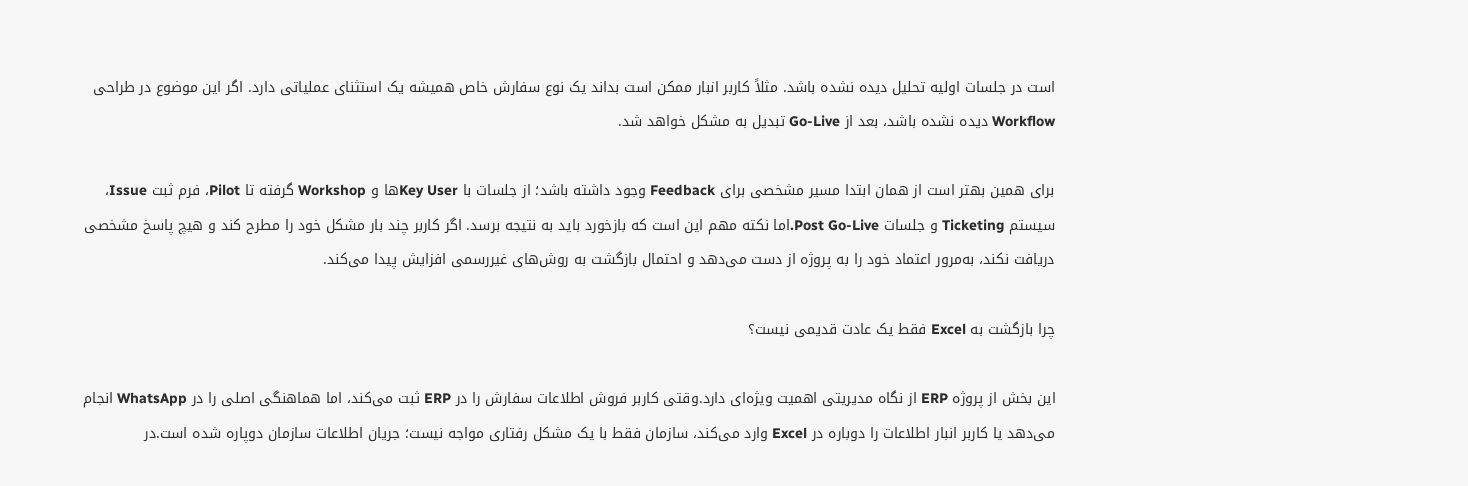است در جلسات اولیه تحلیل دیده نشده باشد. مثلاً کاربر انبار ممکن است بداند یک نوع سفارش خاص همیشه یک استثنای عملیاتی دارد. اگر این موضوع در طراحی Workflow دیده نشده باشد، بعد از Go-Live تبدیل به مشکل خواهد شد.

برای همین بهتر است از همان ابتدا مسیر مشخصی برای Feedback وجود داشته باشد؛ از جلسات با Key Userها و Workshop گرفته تا Pilot، فرم ثبت Issue، سیستم Ticketing و جلسات Post Go-Live.اما نکته مهم این است که بازخورد باید به نتیجه برسد. اگر کاربر چند بار مشکل خود را مطرح کند و هیچ پاسخ مشخصی دریافت نکند، به‌مرور اعتماد خود را به پروژه از دست می‌دهد و احتمال بازگشت به روش‌های غیررسمی افزایش پیدا می‌کند.

چرا بازگشت به Excel فقط یک عادت قدیمی نیست؟

این بخش از پروژه ERP از نگاه مدیریتی اهمیت ویژه‌ای دارد.وقتی کاربر فروش اطلاعات سفارش را در ERP ثبت می‌کند، اما هماهنگی اصلی را در WhatsApp انجام می‌دهد یا کاربر انبار اطلاعات را دوباره در Excel وارد می‌کند، سازمان فقط با یک مشکل رفتاری مواجه نیست؛ جریان اطلاعات سازمان دوپاره شده است.در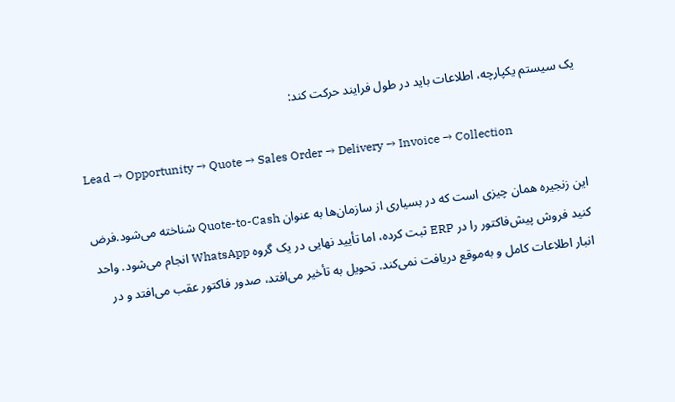یک سیستم یکپارچه، اطلاعات باید در طول فرایند حرکت کند:

Lead → Opportunity → Quote → Sales Order → Delivery → Invoice → Collection

این زنجیره همان چیزی است که در بسیاری از سازمان‌ها به عنوان Quote-to-Cash شناخته می‌شود.فرض کنید فروش پیش‌فاکتور را در ERP ثبت کرده، اما تأیید نهایی در یک گروه WhatsApp انجام می‌شود. واحد انبار اطلاعات کامل و به‌موقع دریافت نمی‌کند. تحویل به تأخیر می‌افتد، صدور فاکتور عقب می‌افتد و در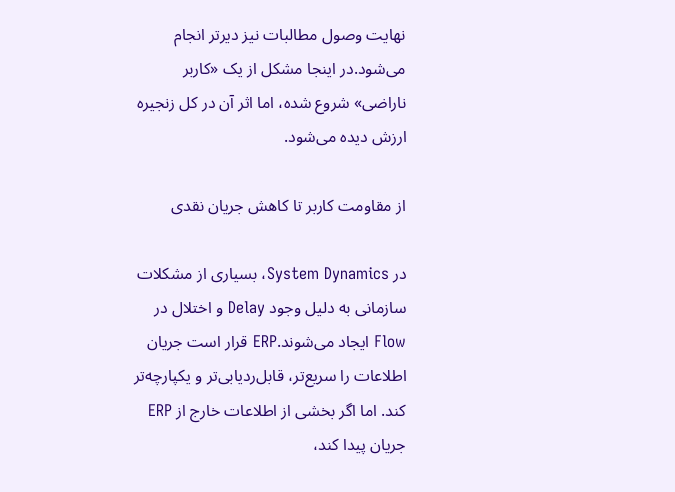نهایت وصول مطالبات نیز دیرتر انجام می‌شود.در اینجا مشکل از یک «کاربر ناراضی» شروع شده، اما اثر آن در کل زنجیره ارزش دیده می‌شود.

از مقاومت کاربر تا کاهش جریان نقدی

در System Dynamics، بسیاری از مشکلات سازمانی به دلیل وجود Delay و اختلال در Flow ایجاد می‌شوند.ERP قرار است جریان اطلاعات را سریع‌تر، قابل‌ردیابی‌تر و یکپارچه‌تر کند. اما اگر بخشی از اطلاعات خارج از ERP جریان پیدا کند،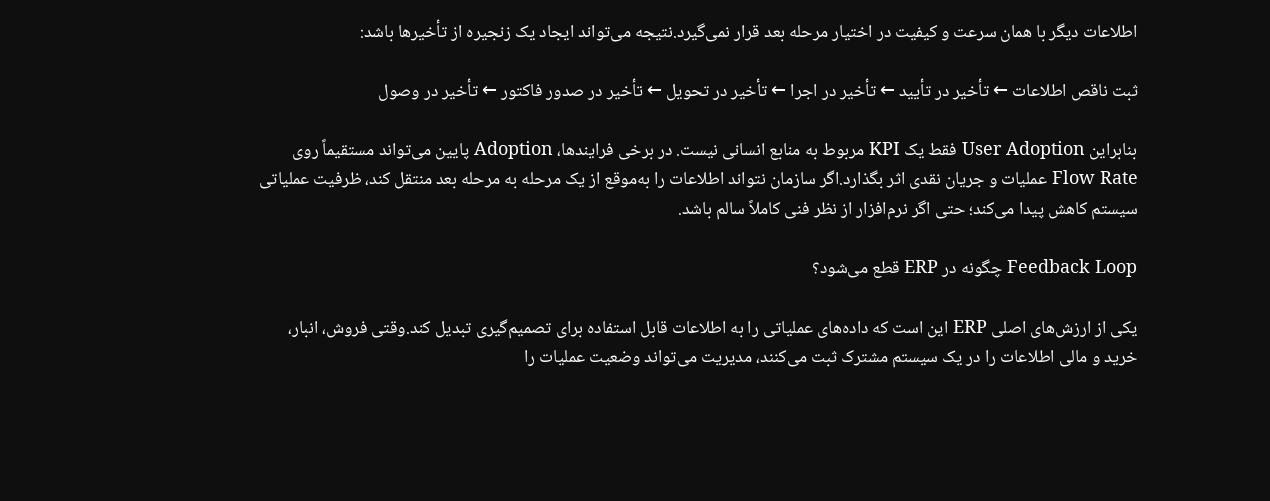اطلاعات دیگر با همان سرعت و کیفیت در اختیار مرحله بعد قرار نمی‌گیرد.نتیجه می‌تواند ایجاد یک زنجیره از تأخیرها باشد:

ثبت ناقص اطلاعات ← تأخیر در تأیید ← تأخیر در اجرا ← تأخیر در تحویل ← تأخیر در صدور فاکتور ← تأخیر در وصول

بنابراین User Adoption فقط یک KPI مربوط به منابع انسانی نیست. در برخی فرایندها، Adoption پایین می‌تواند مستقیماً روی Flow Rate عملیات و جریان نقدی اثر بگذارد.اگر سازمان نتواند اطلاعات را به‌موقع از یک مرحله به مرحله بعد منتقل کند، ظرفیت عملیاتی سیستم کاهش پیدا می‌کند؛ حتی اگر نرم‌افزار از نظر فنی کاملاً سالم باشد.

Feedback Loop چگونه در ERP قطع می‌شود؟

یکی از ارزش‌های اصلی ERP این است که داده‌های عملیاتی را به اطلاعات قابل استفاده برای تصمیم‌گیری تبدیل کند.وقتی فروش، انبار، خرید و مالی اطلاعات را در یک سیستم مشترک ثبت می‌کنند، مدیریت می‌تواند وضعیت عملیات را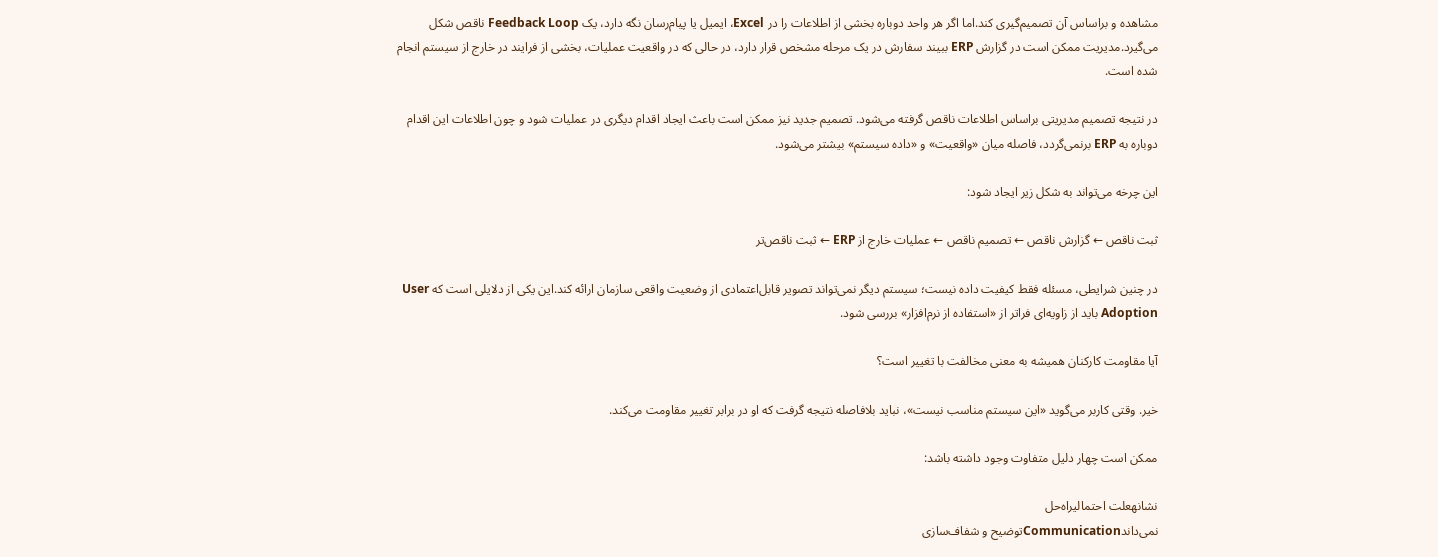مشاهده و براساس آن تصمیم‌گیری کند.اما اگر هر واحد دوباره بخشی از اطلاعات را در Excel، ایمیل یا پیام‌رسان نگه دارد، یک Feedback Loop ناقص شکل می‌گیرد.مدیریت ممکن است در گزارش ERP ببیند سفارش در یک مرحله مشخص قرار دارد، در حالی که در واقعیت عملیات، بخشی از فرایند در خارج از سیستم انجام شده است.

در نتیجه تصمیم مدیریتی براساس اطلاعات ناقص گرفته می‌شود. تصمیم جدید نیز ممکن است باعث ایجاد اقدام دیگری در عملیات شود و چون اطلاعات این اقدام دوباره به ERP برنمی‌گردد، فاصله میان «واقعیت» و «داده سیستم» بیشتر می‌شود.

این چرخه می‌تواند به شکل زیر ایجاد شود:

ثبت ناقص ← گزارش ناقص ← تصمیم ناقص ← عملیات خارج از ERP ← ثبت ناقص‌تر

در چنین شرایطی، مسئله فقط کیفیت داده نیست؛ سیستم دیگر نمی‌تواند تصویر قابل‌اعتمادی از وضعیت واقعی سازمان ارائه کند.این یکی از دلایلی است که User Adoption باید از زاویه‌ای فراتر از «استفاده از نرم‌افزار» بررسی شود.

آیا مقاومت کارکنان همیشه به معنی مخالفت با تغییر است؟

خیر. وقتی کاربر می‌گوید «این سیستم مناسب نیست»، نباید بلافاصله نتیجه گرفت که او در برابر تغییر مقاومت می‌کند.

ممکن است چهار دلیل متفاوت وجود داشته باشد:

نشانهعلت احتمالیراه‌حل
نمی‌داندCommunicationتوضیح و شفاف‌سازی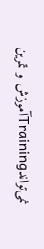نمی‌تواندTrainingآموزش و تمرین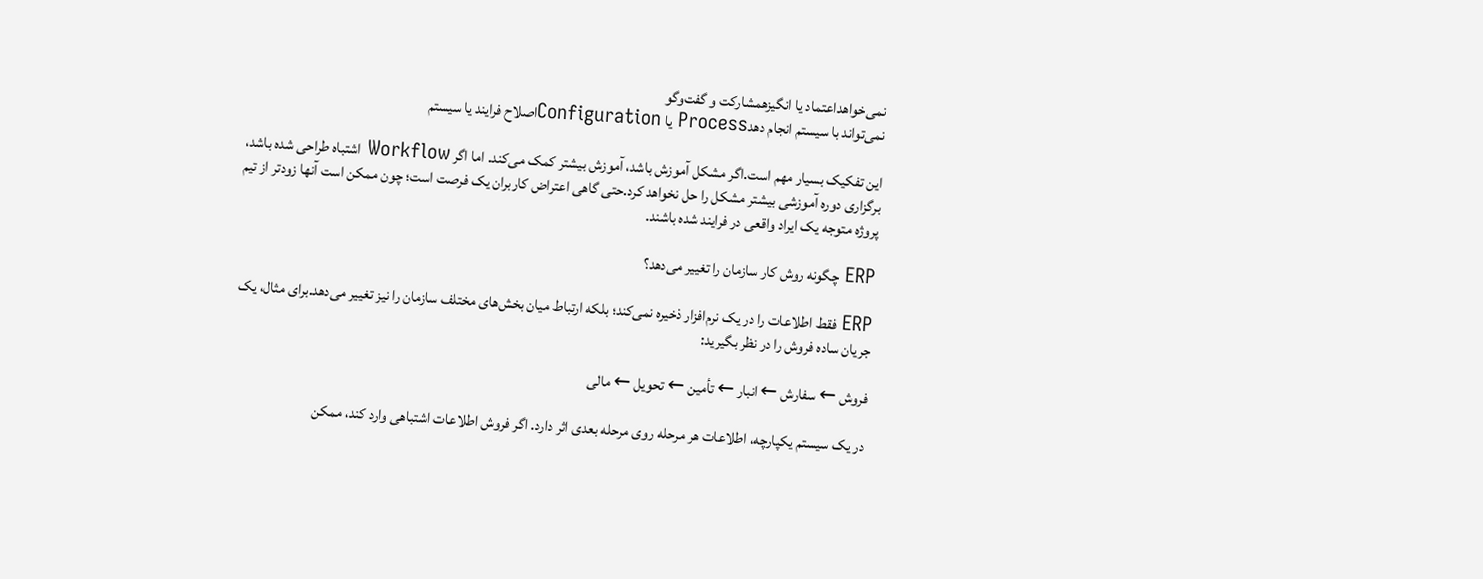نمی‌خواهداعتماد یا انگیزهمشارکت و گفت‌وگو
نمی‌تواند با سیستم انجام دهدProcess یا Configurationاصلاح فرایند یا سیستم

این تفکیک بسیار مهم است.اگر مشکل آموزش باشد، آموزش بیشتر کمک می‌کند. اما اگر Workflow اشتباه طراحی شده باشد، برگزاری دوره آموزشی بیشتر مشکل را حل نخواهد کرد.حتی گاهی اعتراض کاربران یک فرصت است؛ چون ممکن است آنها زودتر از تیم پروژه متوجه یک ایراد واقعی در فرایند شده باشند.

ERP چگونه روش کار سازمان را تغییر می‌دهد؟

ERP فقط اطلاعات را در یک نرم‌افزار ذخیره نمی‌کند؛ بلکه ارتباط میان بخش‌های مختلف سازمان را نیز تغییر می‌دهد.برای مثال، یک جریان ساده فروش را در نظر بگیرید:

فروش ← سفارش ← انبار ← تأمین ← تحویل ← مالی

در یک سیستم یکپارچه، اطلاعات هر مرحله روی مرحله بعدی اثر دارد. اگر فروش اطلاعات اشتباهی وارد کند، ممکن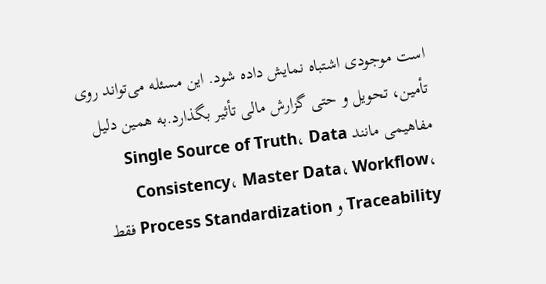است موجودی اشتباه نمایش داده شود. این مسئله می‌تواند روی تأمین، تحویل و حتی گزارش مالی تأثیر بگذارد.به همین دلیل مفاهیمی مانند Single Source of Truth، Data Consistency، Master Data، Workflow، Traceability و Process Standardization فقط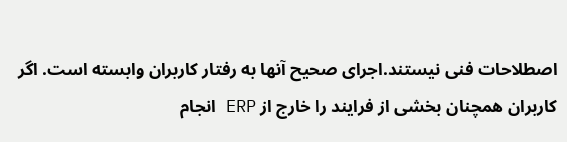اصطلاحات فنی نیستند.اجرای صحیح آنها به رفتار کاربران وابسته است. اگر کاربران همچنان بخشی از فرایند را خارج از ERP انجام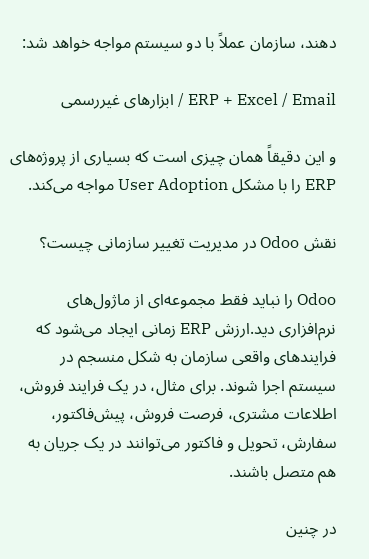دهند، سازمان عملاً با دو سیستم مواجه خواهد شد:

ERP + Excel / Email / ابزارهای غیررسمی

و این دقیقاً همان چیزی است که بسیاری از پروژه‌های ERP را با مشکل User Adoption مواجه می‌کند.

نقش Odoo در مدیریت تغییر سازمانی چیست؟

Odoo را نباید فقط مجموعه‌ای از ماژول‌های نرم‌افزاری دید.ارزش ERP زمانی ایجاد می‌شود که فرایندهای واقعی سازمان به شکل منسجم در سیستم اجرا شوند. برای مثال، در یک فرایند فروش، اطلاعات مشتری، فرصت فروش، پیش‌فاکتور، سفارش، تحویل و فاکتور می‌توانند در یک جریان به هم متصل باشند.

در چنین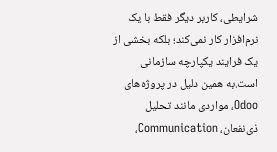شرایطی، کاربر دیگر فقط با یک نرم‌افزار کار نمی‌کند؛ بلکه بخشی از یک فرایند یکپارچه سازمانی است.به همین دلیل در پروژه‌های Odoo، مواردی مانند تحلیل ذی‌نفعان، Communication،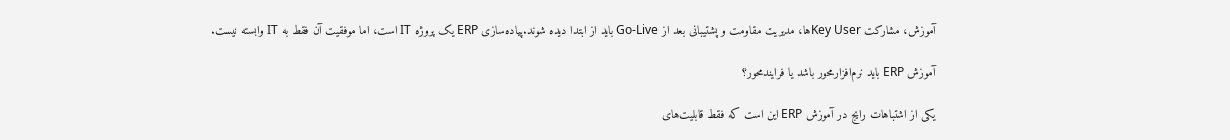آموزش، مشارکت Key Userها، مدیریت مقاومت و پشتیبانی بعد از Go-Live باید از ابتدا دیده شوند.پیاده‌سازی ERP یک پروژه IT است، اما موفقیت آن فقط به IT وابسته نیست.

آموزش ERP باید نرم‌افزارمحور باشد یا فرایندمحور؟

یکی از اشتباهات رایج در آموزش ERP این است که فقط قابلیت‌های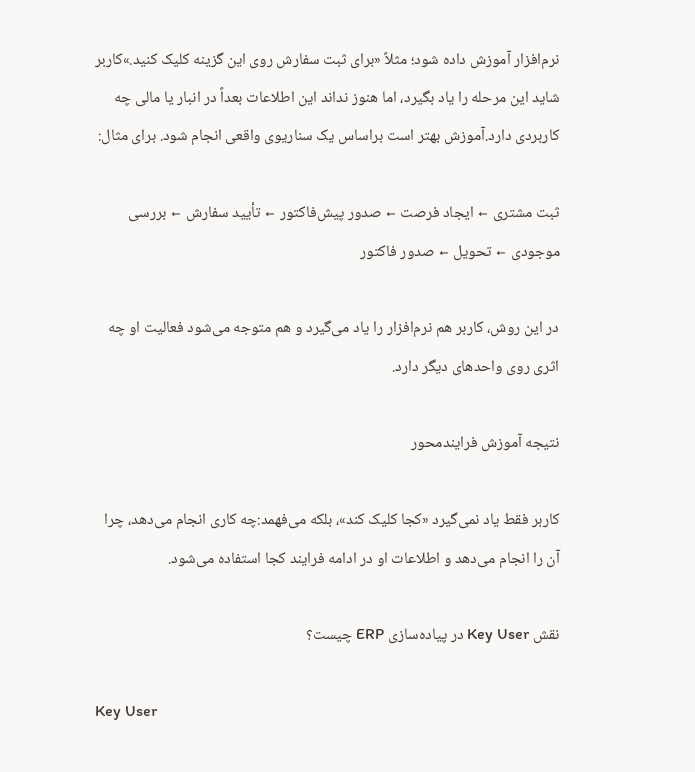نرم‌افزار آموزش داده شود؛ مثلاً «برای ثبت سفارش روی این گزینه کلیک کنید.»کاربر شاید این مرحله را یاد بگیرد، اما هنوز نداند این اطلاعات بعداً در انبار یا مالی چه کاربردی دارد.آموزش بهتر است براساس یک سناریوی واقعی انجام شود. برای مثال:

ثبت مشتری ← ایجاد فرصت ← صدور پیش‌فاکتور ← تأیید سفارش ← بررسی موجودی ← تحویل ← صدور فاکتور

در این روش، کاربر هم نرم‌افزار را یاد می‌گیرد و هم متوجه می‌شود فعالیت او چه اثری روی واحدهای دیگر دارد.

نتیجه آموزش فرایندمحور

کاربر فقط یاد نمی‌گیرد «کجا کلیک کند»، بلکه می‌فهمد:چه کاری انجام می‌دهد، چرا آن را انجام می‌دهد و اطلاعات او در ادامه فرایند کجا استفاده می‌شود.

نقش Key User در پیاده‌سازی ERP چیست؟

Key User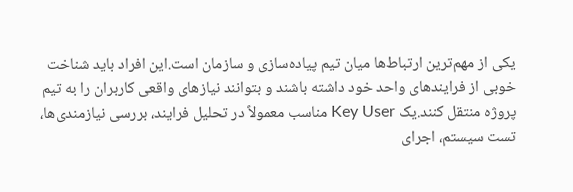یکی از مهم‌ترین ارتباط‌ها میان تیم پیاده‌سازی و سازمان است.این افراد باید شناخت خوبی از فرایندهای واحد خود داشته باشند و بتوانند نیازهای واقعی کاربران را به تیم پروژه منتقل کنند.یک Key User مناسب معمولاً در تحلیل فرایند، بررسی نیازمندی‌ها، تست سیستم، اجرای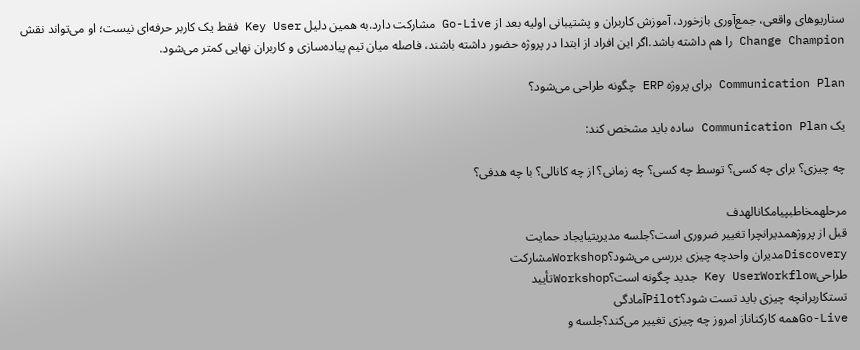سناریوهای واقعی، جمع‌آوری بازخورد، آموزش کاربران و پشتیبانی اولیه بعد از Go-Live مشارکت دارد.به همین دلیل Key User فقط یک کاربر حرفه‌ای نیست؛ او می‌تواند نقش Change Champion را هم داشته باشد.اگر این افراد از ابتدا در پروژه حضور داشته باشند، فاصله میان تیم پیاده‌سازی و کاربران نهایی کمتر می‌شود.

Communication Plan برای پروژه ERP چگونه طراحی می‌شود؟

یک Communication Plan ساده باید مشخص کند:

چه چیزی؟ برای چه کسی؟ توسط چه کسی؟ چه زمانی؟ از چه کانالی؟ با چه هدفی؟

مرحلهمخاطبپیامکانالهدف
قبل از پروژهمدیرانچرا تغییر ضروری است؟جلسه مدیریتیایجاد حمایت
Discoveryمدیران واحدچه چیزی بررسی می‌شود؟Workshopمشارکت
طراحیKey UserWorkflow جدید چگونه است؟Workshopتأیید
تستکاربرانچه چیزی باید تست شود؟Pilotآمادگی
Go-Liveهمه کارکناناز امروز چه چیزی تغییر می‌کند؟جلسه و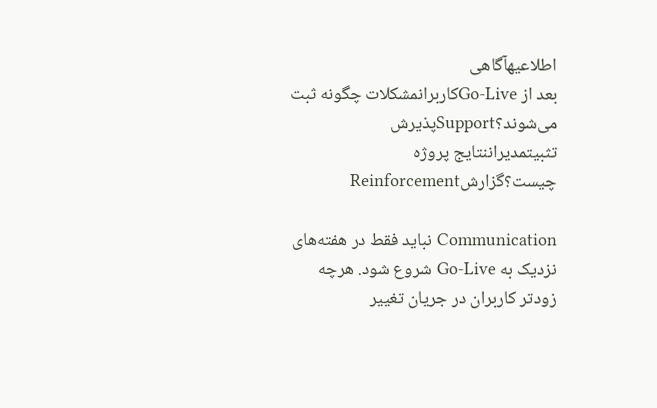اطلاعیهآگاهی
بعد از Go-Liveکاربرانمشکلات چگونه ثبت می‌شوند؟Supportپذیرش
تثبیتمدیراننتایج پروژه چیست؟گزارشReinforcement

Communication نباید فقط در هفته‌های نزدیک به Go-Live شروع شود. هرچه زودتر کاربران در جریان تغییر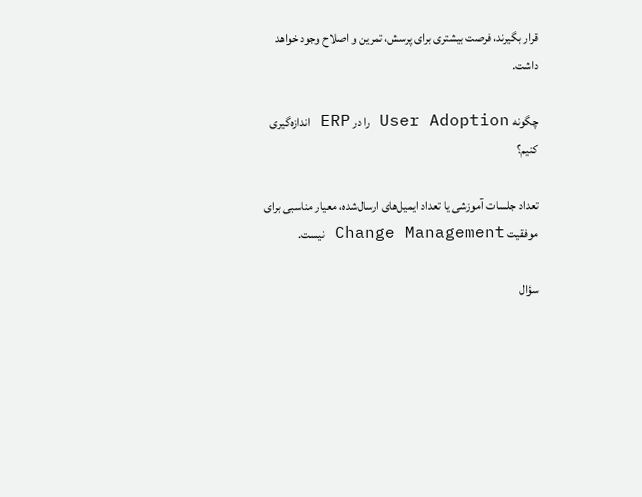قرار بگیرند، فرصت بیشتری برای پرسش، تمرین و اصلاح وجود خواهد داشت.

چگونه User Adoption را در ERP اندازه‌گیری کنیم؟

تعداد جلسات آموزشی یا تعداد ایمیل‌های ارسال‌شده، معیار مناسبی برای موفقیت Change Management نیست.

سؤال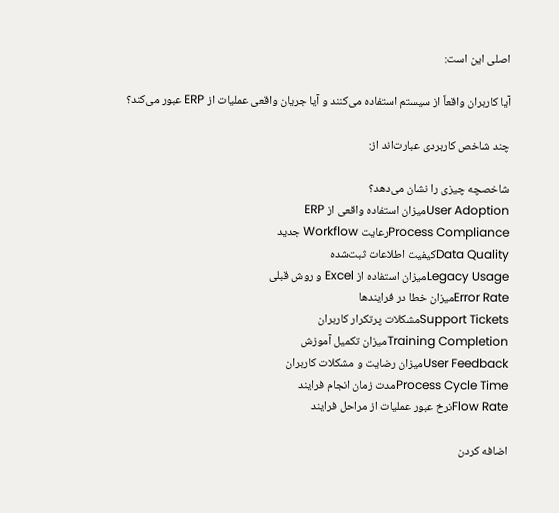اصلی این است:

آیا کاربران واقعاً از سیستم استفاده می‌کنند و آیا جریان واقعی عملیات از ERP عبور می‌کند؟

چند شاخص کاربردی عبارت‌اند از:

شاخصچه چیزی را نشان می‌دهد؟
User Adoptionمیزان استفاده واقعی از ERP
Process Complianceرعایت Workflow جدید
Data Qualityکیفیت اطلاعات ثبت‌شده
Legacy Usageمیزان استفاده از Excel و روش قبلی
Error Rateمیزان خطا در فرایندها
Support Ticketsمشکلات پرتکرار کاربران
Training Completionمیزان تکمیل آموزش
User Feedbackمیزان رضایت و مشکلات کاربران
Process Cycle Timeمدت زمان انجام فرایند
Flow Rateنرخ عبور عملیات از مراحل فرایند

اضافه کردن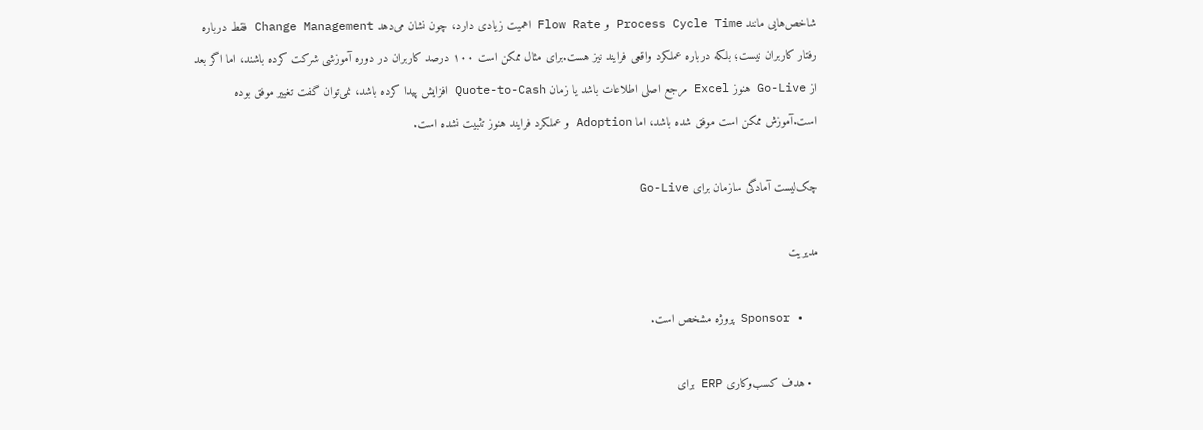شاخص‌هایی مانند Process Cycle Time و Flow Rate اهمیت زیادی دارد، چون نشان می‌دهد Change Management فقط درباره رفتار کاربران نیست؛ بلکه درباره عملکرد واقعی فرایند نیز هست.برای مثال ممکن است ۱۰۰ درصد کاربران در دوره آموزشی شرکت کرده باشند، اما اگر بعد از Go-Live هنوز Excel مرجع اصلی اطلاعات باشد یا زمان Quote-to-Cash افزایش پیدا کرده باشد، نمی‌توان گفت تغییر موفق بوده است.آموزش ممکن است موفق شده باشد، اما Adoption و عملکرد فرایند هنوز تثبیت نشده است.

چک‌لیست آمادگی سازمان برای Go-Live

مدیریت

  • Sponsor پروژه مشخص است.

  • هدف کسب‌وکاری ERP برای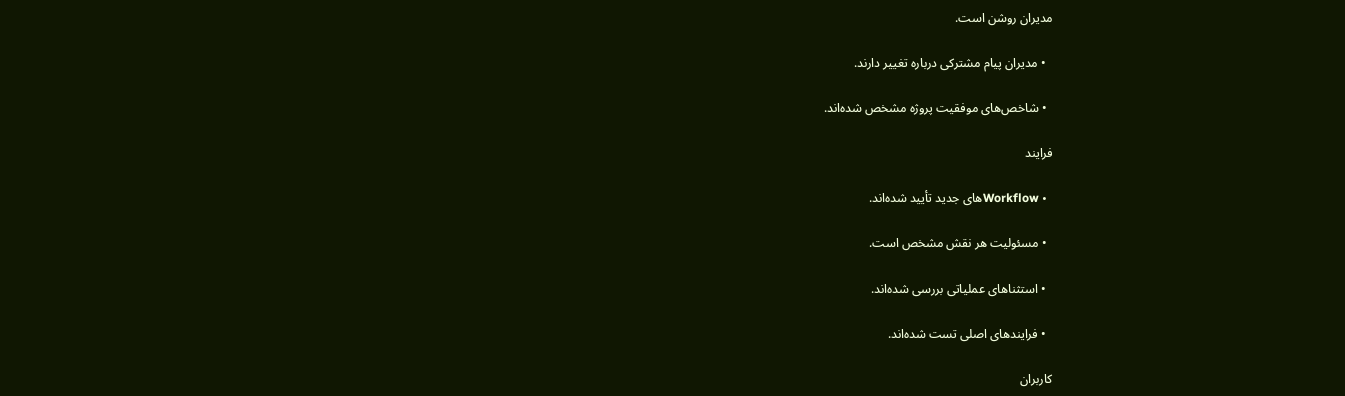مدیران روشن است.

  • مدیران پیام مشترکی درباره تغییر دارند.

  • شاخص‌های موفقیت پروژه مشخص شده‌اند.

فرایند

  • Workflowهای جدید تأیید شده‌اند.

  • مسئولیت هر نقش مشخص است.

  • استثناهای عملیاتی بررسی شده‌اند.

  • فرایندهای اصلی تست شده‌اند.

کاربران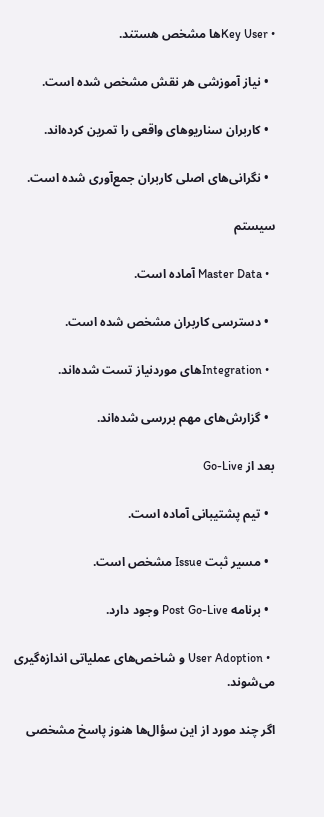• Key Userها مشخص هستند.

  • نیاز آموزشی هر نقش مشخص شده است.

  • کاربران سناریوهای واقعی را تمرین کرده‌اند.

  • نگرانی‌های اصلی کاربران جمع‌آوری شده است.

سیستم

  • Master Data آماده است.

  • دسترسی کاربران مشخص شده است.

  • Integrationهای موردنیاز تست شده‌اند.

  • گزارش‌های مهم بررسی شده‌اند.

بعد از Go-Live

  • تیم پشتیبانی آماده است.

  • مسیر ثبت Issue مشخص است.

  • برنامه Post Go-Live وجود دارد.

  • User Adoption و شاخص‌های عملیاتی اندازه‌گیری می‌شوند.

اگر چند مورد از این سؤال‌ها هنوز پاسخ مشخصی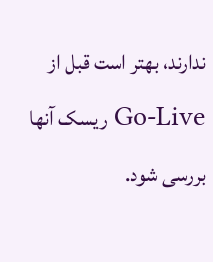ندارند، بهتر است قبل از Go-Live ریسک آنها بررسی شود.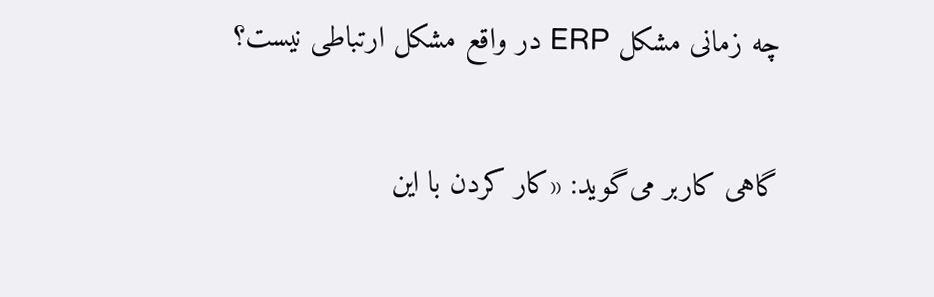چه زمانی مشکل ERP در واقع مشکل ارتباطی نیست؟

گاهی کاربر می‌گوید: «کار کردن با این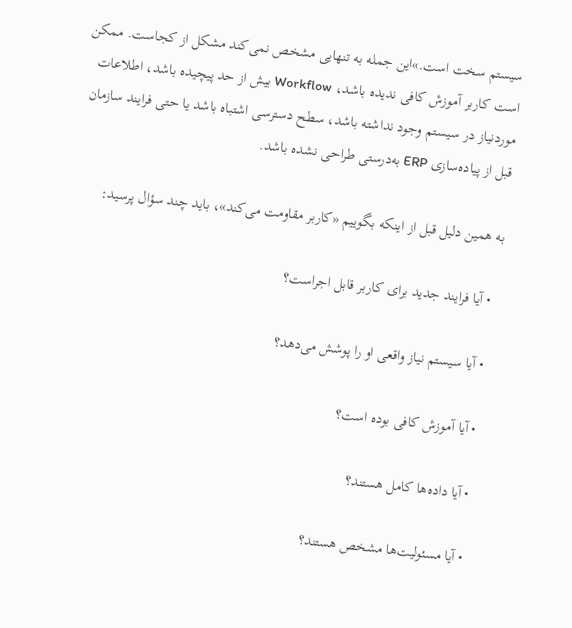سیستم سخت است.»این جمله به تنهایی مشخص نمی‌کند مشکل از کجاست. ممکن است کاربر آموزش کافی ندیده باشد، Workflow بیش از حد پیچیده باشد، اطلاعات موردنیاز در سیستم وجود نداشته باشد، سطح دسترسی اشتباه باشد یا حتی فرایند سازمان قبل از پیاده‌سازی ERP به‌درستی طراحی نشده باشد.

به همین دلیل قبل از اینکه بگوییم «کاربر مقاومت می‌کند»، باید چند سؤال پرسید:

  • آیا فرایند جدید برای کاربر قابل اجراست؟

  • آیا سیستم نیاز واقعی او را پوشش می‌دهد؟

  • آیا آموزش کافی بوده است؟

  • آیا داده‌ها کامل هستند؟

  • آیا مسئولیت‌ها مشخص هستند؟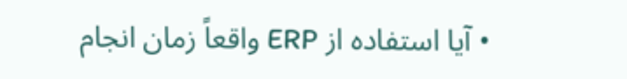• آیا استفاده از ERP واقعاً زمان انجام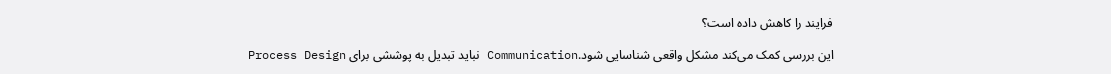فرایند را کاهش داده است؟

این بررسی کمک می‌کند مشکل واقعی شناسایی شود.Communication نباید تبدیل به پوششی برای Process Design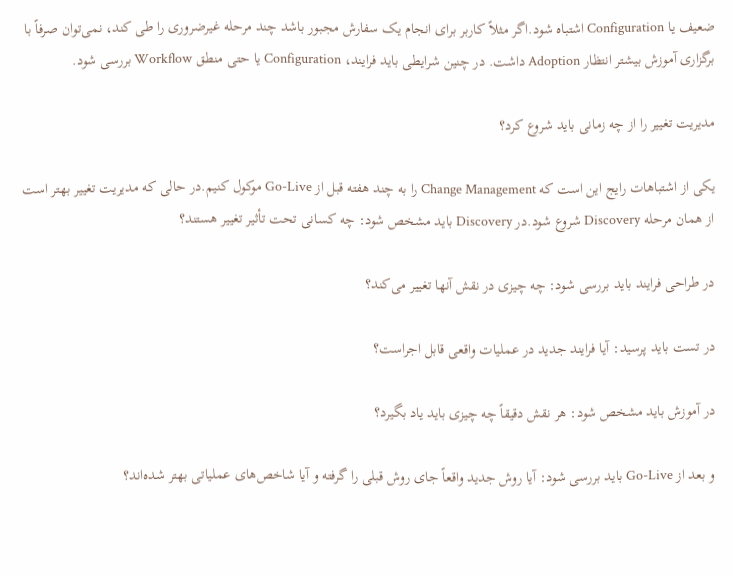ضعیف یا Configuration اشتباه شود.اگر مثلاً کاربر برای انجام یک سفارش مجبور باشد چند مرحله غیرضروری را طی کند، نمی‌توان صرفاً با برگزاری آموزش بیشتر انتظار Adoption داشت. در چنین شرایطی باید فرایند، Configuration یا حتی منطق Workflow بررسی شود.

مدیریت تغییر را از چه زمانی باید شروع کرد؟

یکی از اشتباهات رایج این است که Change Management را به چند هفته قبل از Go-Live موکول کنیم.در حالی که مدیریت تغییر بهتر است از همان مرحله Discovery شروع شود.در Discovery باید مشخص شود: چه کسانی تحت تأثیر تغییر هستند؟

در طراحی فرایند باید بررسی شود: چه چیزی در نقش آنها تغییر می‌کند؟

در تست باید پرسید: آیا فرایند جدید در عملیات واقعی قابل اجراست؟

در آموزش باید مشخص شود: هر نقش دقیقاً چه چیزی باید یاد بگیرد؟

و بعد از Go-Live باید بررسی شود: آیا روش جدید واقعاً جای روش قبلی را گرفته و آیا شاخص‌های عملیاتی بهتر شده‌اند؟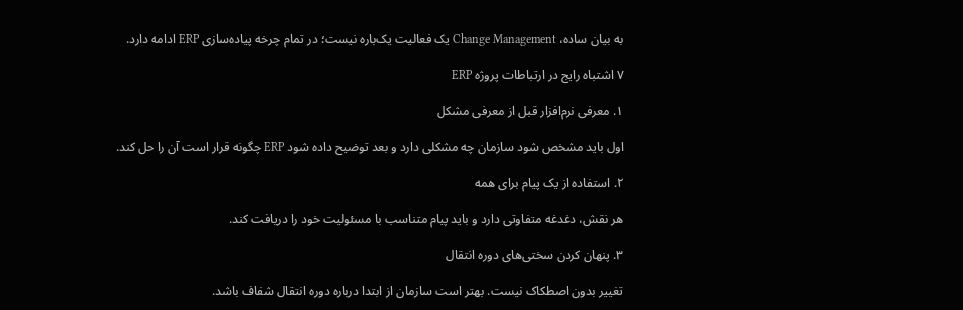به بیان ساده، Change Management یک فعالیت یک‌باره نیست؛ در تمام چرخه پیاده‌سازی ERP ادامه دارد.

۷ اشتباه رایج در ارتباطات پروژه ERP

۱. معرفی نرم‌افزار قبل از معرفی مشکل

اول باید مشخص شود سازمان چه مشکلی دارد و بعد توضیح داده شود ERP چگونه قرار است آن را حل کند.

۲. استفاده از یک پیام برای همه

هر نقش، دغدغه متفاوتی دارد و باید پیام متناسب با مسئولیت خود را دریافت کند.

۳. پنهان کردن سختی‌های دوره انتقال

تغییر بدون اصطکاک نیست. بهتر است سازمان از ابتدا درباره دوره انتقال شفاف باشد.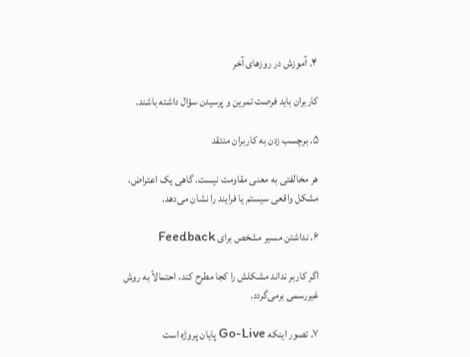۴. آموزش در روزهای آخر

کاربران باید فرصت تمرین و پرسیدن سؤال داشته باشند.

۵. برچسب زدن به کاربران منتقد

هر مخالفتی به معنی مقاومت نیست. گاهی یک اعتراض، مشکل واقعی سیستم یا فرایند را نشان می‌دهد.

۶. نداشتن مسیر مشخص برای Feedback

اگر کاربر نداند مشکلش را کجا مطرح کند، احتمالاً به روش غیررسمی برمی‌گردد.

۷. تصور اینکه Go-Live پایان پروژه است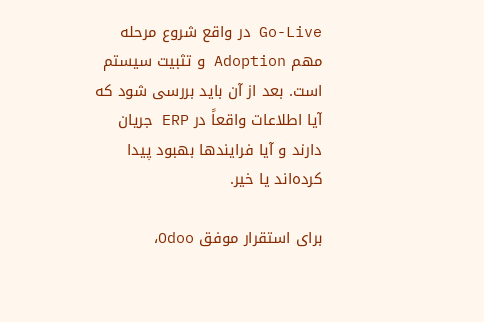Go-Live در واقع شروع مرحله مهم Adoption و تثبیت سیستم است. بعد از آن باید بررسی شود که آیا اطلاعات واقعاً در ERP جریان دارند و آیا فرایندها بهبود پیدا کرده‌اند یا خیر.

برای استقرار موفق Odoo،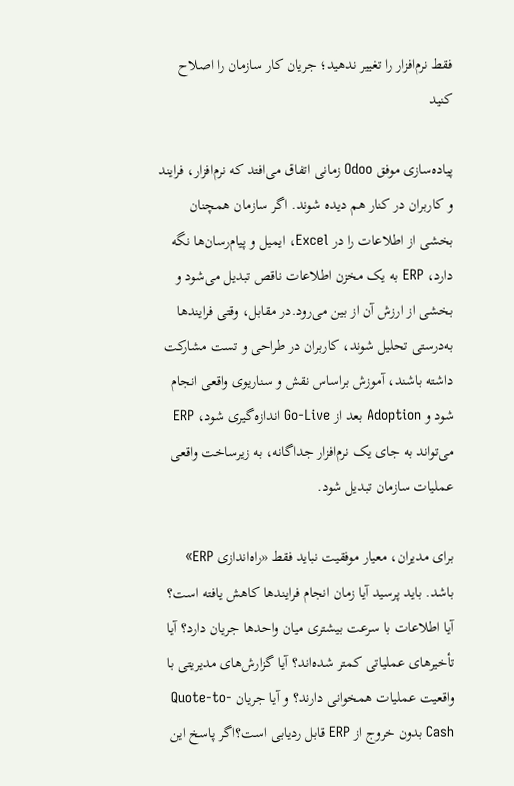فقط نرم‌افزار را تغییر ندهید؛ جریان کار سازمان را اصلاح کنید

پیاده‌سازی موفق Odoo زمانی اتفاق می‌افتد که نرم‌افزار، فرایند و کاربران در کنار هم دیده شوند. اگر سازمان همچنان بخشی از اطلاعات را در Excel، ایمیل و پیام‌رسان‌ها نگه دارد، ERP به یک مخزن اطلاعات ناقص تبدیل می‌شود و بخشی از ارزش آن از بین می‌رود.در مقابل، وقتی فرایندها به‌درستی تحلیل شوند، کاربران در طراحی و تست مشارکت داشته باشند، آموزش براساس نقش و سناریوی واقعی انجام شود و Adoption بعد از Go-Live اندازه‌گیری شود، ERP می‌تواند به جای یک نرم‌افزار جداگانه، به زیرساخت واقعی عملیات سازمان تبدیل شود.

برای مدیران، معیار موفقیت نباید فقط «راه‌اندازی ERP» باشد. باید پرسید آیا زمان انجام فرایندها کاهش یافته است؟ آیا اطلاعات با سرعت بیشتری میان واحدها جریان دارد؟ آیا تأخیرهای عملیاتی کمتر شده‌اند؟ آیا گزارش‌های مدیریتی با واقعیت عملیات همخوانی دارند؟ و آیا جریان Quote-to-Cash بدون خروج از ERP قابل ردیابی است؟اگر پاسخ این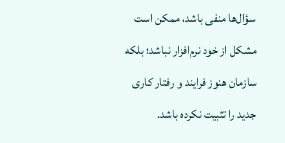سؤال‌ها منفی باشد، ممکن است مشکل از خود نرم‌افزار نباشد؛ بلکه سازمان هنوز فرایند و رفتار کاری جدید را تثبیت نکرده باشد.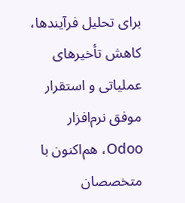برای تحلیل فرآیندها، کاهش تأخیرهای عملیاتی و استقرار موفق نرم‌افزار Odoo، هم‌اکنون با متخصصان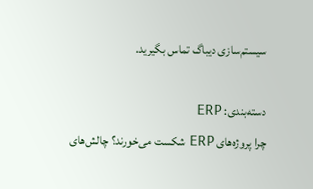سیستم‌سازی دیباگ تماس بگیرید.

دسته‌بندی: ERP
چرا پروژه‌های ERP شکست می‌خورند؟ چالش‌های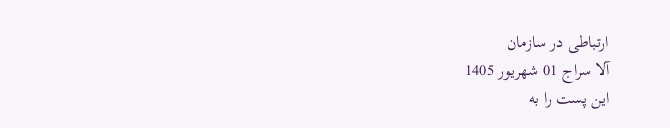ارتباطی در سازمان
آلا سراج 01 شهریور 1405
این پست را به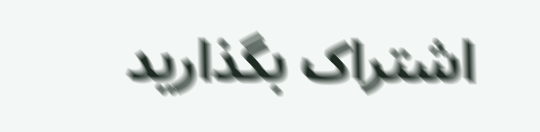اشتراک بگذارید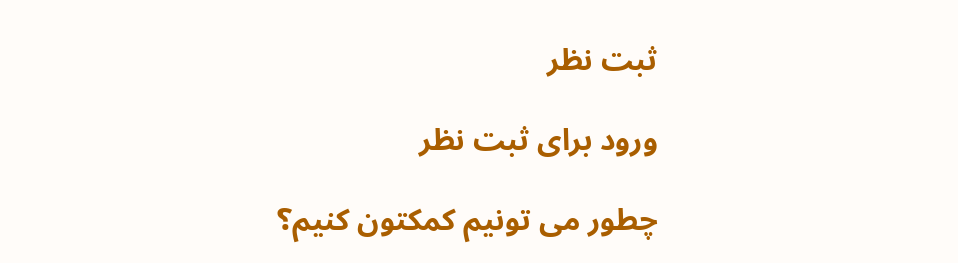ثبت نظر

ورود برای ثبت نظر

چطور می تونیم کمکتون کنیم؟